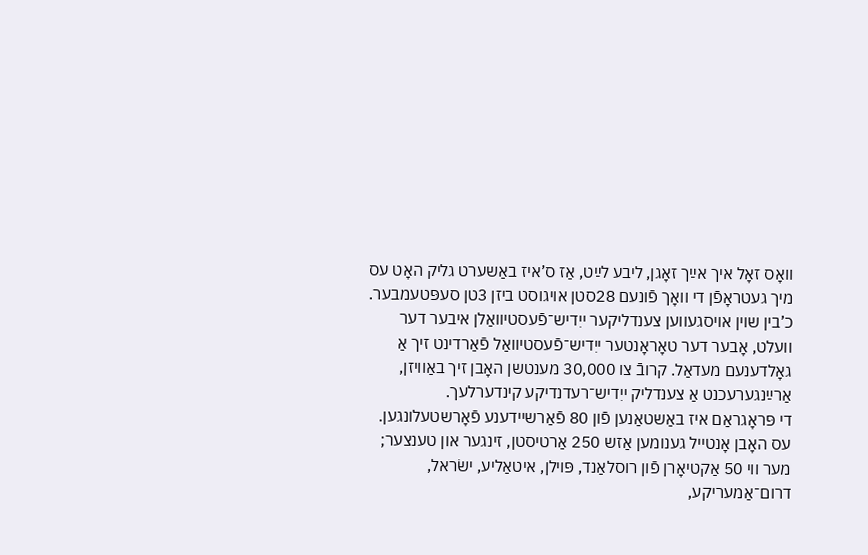וואָס זאָל איך אײַך זאָגן, ליבע לײַט, אַז ס’איז באַשערט גליק האָט עס מיך געטראָפֿן די וואָך פֿונעם 28סטן אויגוסט ביזן 3טן סעפּטעמבער.
כ’בין שוין אויסגעווען צענדליקער ייִדיש־פֿעסטיוואַלן איבער דער וועלט, אָבער דער טאָראָנטער ייִדיש־פֿעסטיוואַל פֿאַרדינט זיך אַ גאָלדענעם מעדאַל. קרובֿ צו 30,000 מענטשן האָבן זיך באַוויזן, אַרײַנגערעכנט אַ צענדליק ייִדיש־רעדנדיקע קינדערלעך.
די פּראָגראַם איז באַשטאַנען פֿון 80 פֿאַרשיידענע פֿאָרשטעלונגען. עס האָבן אָנטייל גענומען אַזש 250 אַרטיסטן, זינגער און טענצער; מער ווי 50 אַקטיאָרן פֿון רוסלאַנד, פּוילן, איטאַליע, ישׂראל, דרום־אַמעריקע,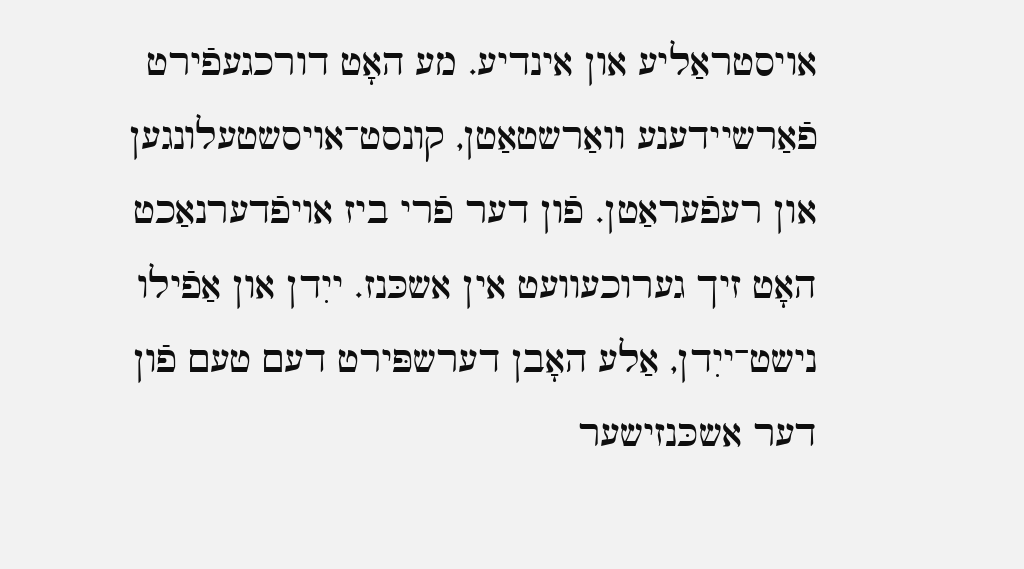אויסטראַליע און אינדיע. מע האָט דורכגעפֿירט פֿאַרשיידענע וואַרשטאַטן, קונסט־אויסשטעלונגען און רעפֿעראַטן. פֿון דער פֿרי ביז אויפֿדערנאַכט האָט זיך גערוכעוועט אין אשכּנז. ייִדן און אַפֿילו נישט־ייִדן, אַלע האָבן דערשפּירט דעם טעם פֿון דער אשכּנזישער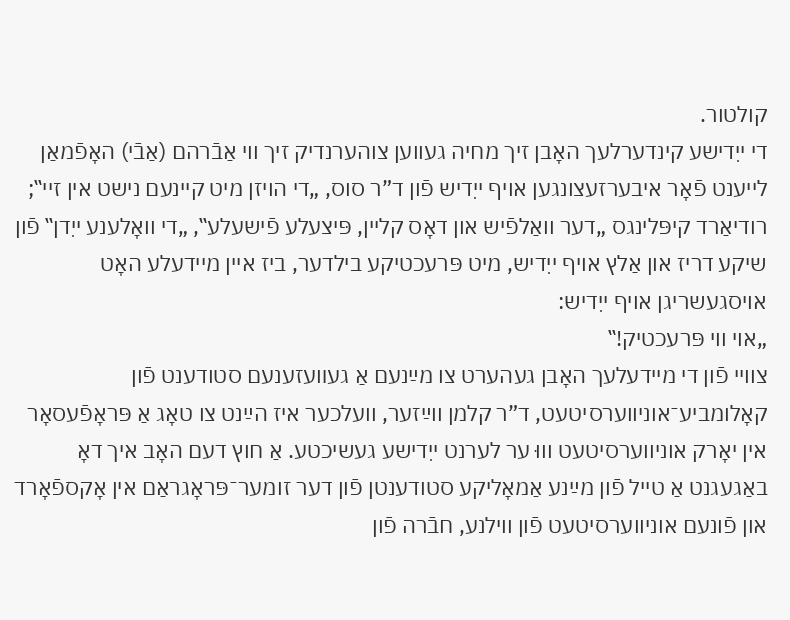קולטור.
די ייִדישע קינדערלעך האָבן זיך מחיה געווען צוהערנדיק זיך ווי אַבֿרהם (אַבֿי) האָפֿמאַן לייענט פֿאָר איבערזעצונגען אויף ייִדיש פֿון ד”ר סוס, „די הויזן מיט קיינעם נישט אין זיי‟; רודיאַרד קיפּלינגס „דער וואַלפֿיש און דאָס קליין, פּיצעלע פֿישעלע‟, „די וואָלענע ייִדן‟ פֿון שיקע דריז און אַלץ אויף ייִדיש, מיט פּרעכטיקע בילדער, ביז איין מיידעלע האָט אויסגעשריגן אויף ייִדיש:
„אוי ווי פּרעכטיק!‟
צוויי פֿון די מיידעלעך האָבן געהערט צו מײַנעם אַ געװעזענעם סטודענט פֿון קאָלומביע־אוניווערסיטעט, ד”ר קלמן ווײַזער, וועלכער איז הײַנט צו טאָג אַ פּראָפֿעסאָר אין יאָרק אוניווערסיטעט וווּ ער לערנט ייִדישע געשיכטע. אַ חוץ דעם האָב איך דאָ באַגעגנט אַ טייל פֿון מײַנע אַמאָליקע סטודענטן פֿון דער זומער־פּראָגראַם אין אָקספֿאָרד און פֿונעם אוניווערסיטעט פֿון ווילנע, חבֿרה פֿון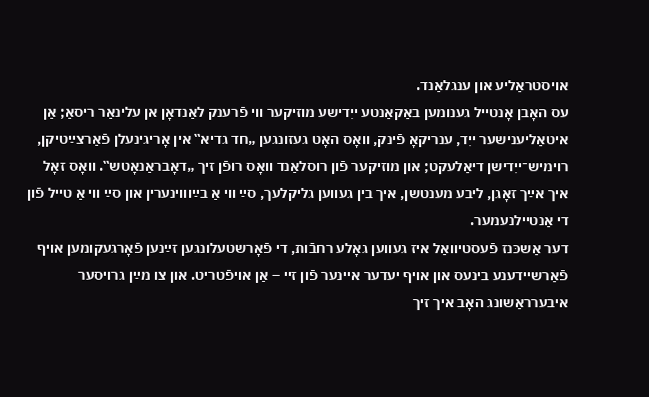אויסטראַליע און ענגלאַנד.
עס האָבן אָנטייל גענומען באַקאַנטע ייִדישע מוזיקער ווי פֿרענק לאַנדאָן אן עלינאַר ריסאַ; אַן איטאַליענישער ייִד, ענריקאָ פֿינק, וואָס האָט געזונגען „חד גדיא‟ אין אָריגינעלן פֿאַרצײַטיקן, רוימיש־ייִדישן דיאַלעקט; און מוזיקער פֿון רוסלאַנד וואָס רופֿן זיך „דאָבראַנאָטש‟. וואָס זאָל איך אײַך זאָגן, ליבע מענטשן, איך בין געווען גליקלעך, סײַ ווי אַ בײַוווינערין און סײַ ווי אַ טייל פֿון די אַנטיילנעמער.
דער אַשכּנז פֿעסטיוואַל איז געווען גאָלע רחבֿות, די פֿאָרשטעלונגען זײַנען פֿאָרגעקומען אויף פֿאַרשיידענע בינעס און אויף יעדער איינער פֿון זיי – אַן אויפֿטריט. און צו מײַן גרויסער איבערראַשונג האָב איך זיך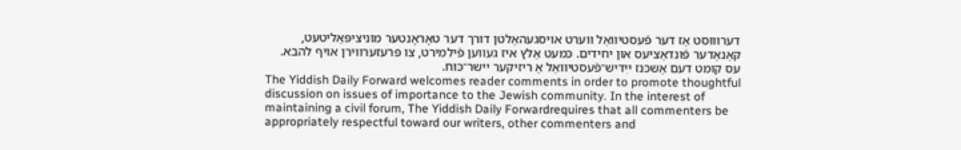דערוווּסט אַז דער פֿעסטיװאַל װערט אויסגעהאַלטן דורך דער טאָראָנטער מוניציפּאַליטעט, קאַנאַדער פֿונדאַציעס און יחידים. כּמעט אַלץ איז געווען פֿילמירט, צו פּרעזערווירן אויף להבא. עס קומט דעם אַשכּנז ייִדיש־פֿעסטיוואַל אַ ריזיקער יישר־כּוח.
The Yiddish Daily Forward welcomes reader comments in order to promote thoughtful discussion on issues of importance to the Jewish community. In the interest of maintaining a civil forum, The Yiddish Daily Forwardrequires that all commenters be appropriately respectful toward our writers, other commenters and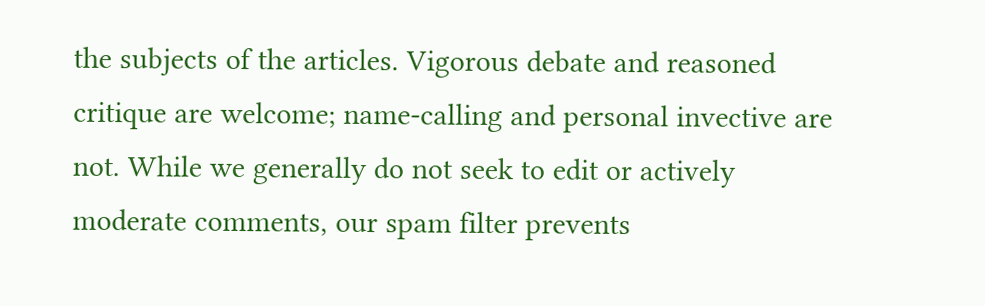the subjects of the articles. Vigorous debate and reasoned critique are welcome; name-calling and personal invective are not. While we generally do not seek to edit or actively moderate comments, our spam filter prevents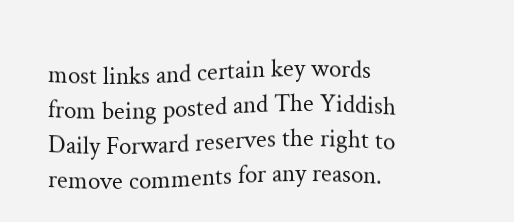most links and certain key words from being posted and The Yiddish Daily Forward reserves the right to remove comments for any reason.